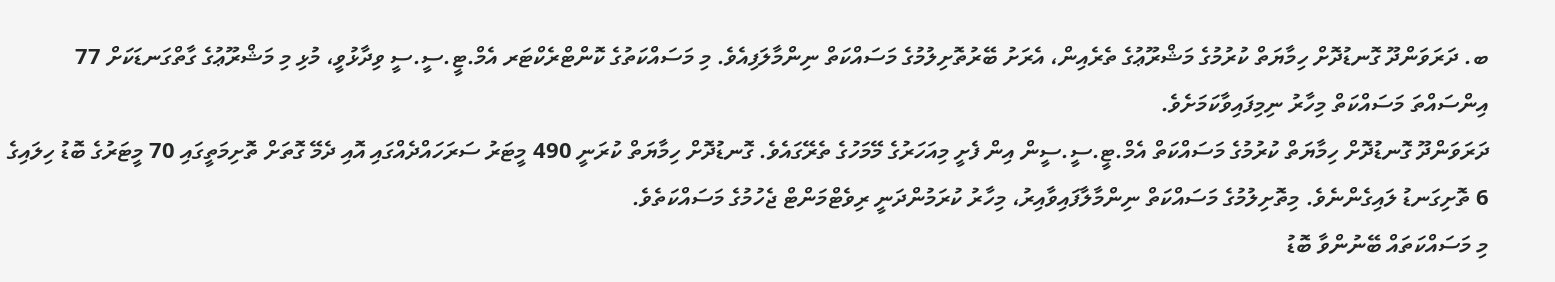ބ. ދަރަވަންދޫ ގޮނޑުދޮށް ހިމާޔަތް ކުރުމުގެ މަޝްރޫޢުގެ ތެރެއިން، އެރަށު ބޭރުތޮށިލުމުގެ މަސައްކަތް ނިންމާލަފިއެވެ. މި މަސައްކަތުގެ ކޮންޓްރެކްޓަރ އެމް.ޓީ.ސީ.ސީ ވިދާޅުވީ، މުޅި މި މަޝްރޫޢުގެ ގާތްގަނޑަކަށް 77 އިންސައްތަ މަސައްކަތް މިހާރު ނިމިފައިވާކަމަށެވެ.
ދަރަވަންދޫ ގޮނޑުދޮށް ހިމާޔަތް ކުރުމުގެ މަސައްކަތް އެމް.ޓީ.ސީ.ސީން އިން ފެށީ މިއަހަރުގެ މޭމަހުގެ ތެރޭގައެވެ. ގޮނޑުދޮށް ހިމާޔަތް ކުރަނީ 490 މީޓަރު ސަރަހައްދެއްގައި އޮއި ދެމޭ ގޮތަށް ތޮށިމަތީގައި 70 މީޓަރުގެ ބޮޑު ހިލައިގެ 6 ތޮށިގަނޑު ލައިގެންނެވެ. މިތޮށިލުމުގެ މަސައްކަތް ނިންމާލާފައިވާއިރު، މިހާރު ކުރަމުންދަނީ ރިވެޓްމަންޓް ޖެހުމުގެ މަސައްކަތެވެ.
މި މަސައްކަތައް ބޭނުންވާ ބޮޑު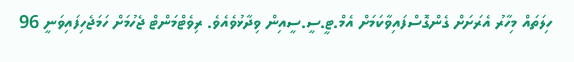ހިލަތައް މިހާރު އެރަށަށް ގެންގޮސްފައިވާކަމަށް އެމް.ޓީ.ސީ.ސީއިން ވިދާޅުވެއެވެ. ރިވެޓްމަންޓް ޖެހުމަށް ހަމަޖެހިފައިވަނީ 96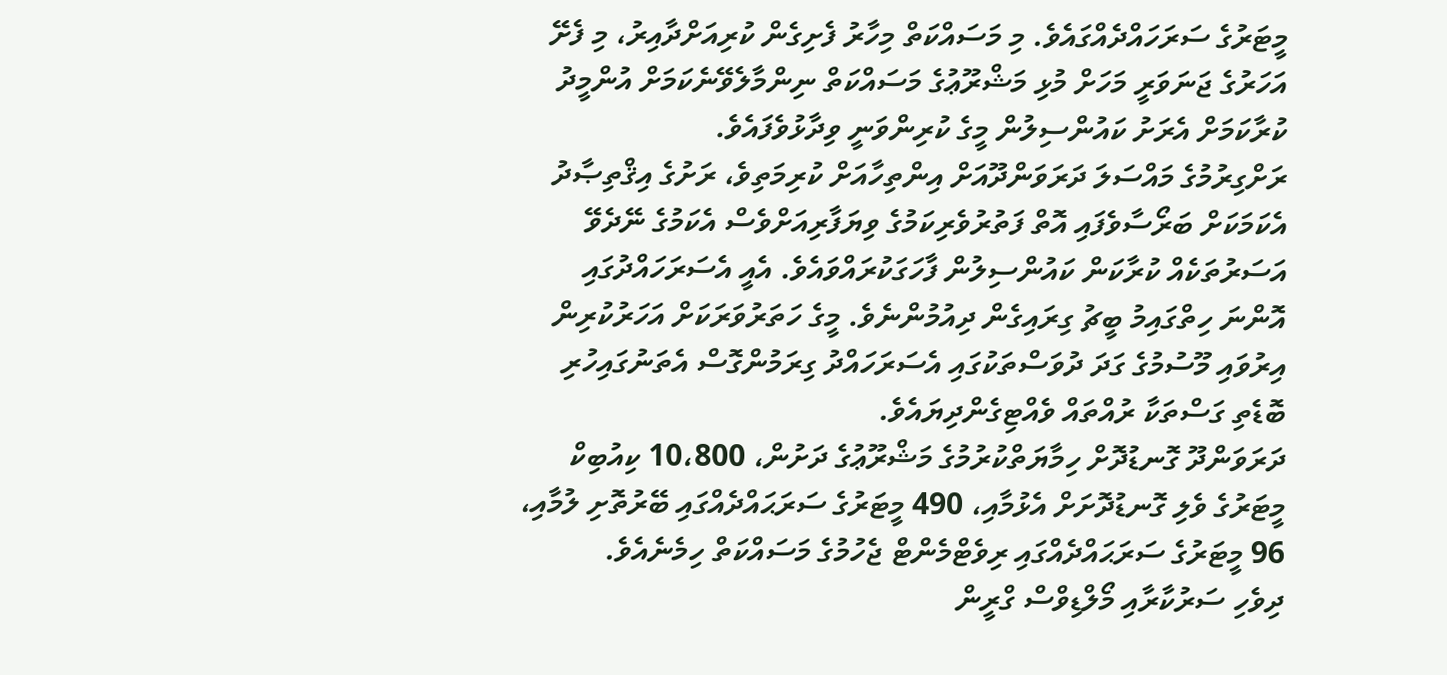މީޓަރުގެ ސަރަހައްދެއްގައެވެ. މި މަސައްކަތް މިހާރު ފެށިގެން ކުރިއަށްދާއިރު، މި ފެށޭ އަހަރުގެ ޖަނަވަރީ މަހަށް މުޅި މަޝްރޫޢުގެ މަސައްކަތް ނިންމާލެވޭނެކަމަށް އުންމީދު ކުރާކަމަށް އެރަށު ކައުންސިލުން މީގެ ކުރިންވަނީ ވިދާޅުވެފައެވެ.
ރަށްގިރުމުގެ މައްސަލަ ދަރަވަންދޫއަށް އިންތިހާއަށް ކުރިމަތިވެ، ރަށުގެ އިޤްތިޞާދު އެކަމަކަށް ބަރޯސާވެފައި އޮތް ފަތުރުވެރިކަމުގެ ވިޔަފާރިއަށްވެސް އެކަމުގެ ނޭދެވޭ އަސަރުތަކެއް ކުރާކަން ކައުންސިލުން ފާހަގަކުރައްވައެވެ. އެއީ އެސަރަހައްދުގައި އޮންނަ ހިތްގައިމު ބީޗު ގިރައިގެން ދިއުމުންނެވެ. މީގެ ހަތަރުވަރަކަށް އަހަރުކުރިން އިރުވައި މޫސުމުގެ ގަދަ ދުވަސްތަކުގައި އެސަރަހައްދު ގިރަމުންގޮސް އެތަނުގައިހުރި ބޮޑެތި ގަސްތަކާ ރުއްތައް ވެއްޓިގެންދިޔައެވެ.
ދަރަވަންދޫ ގޮނޑުދޮށް ހިމާޔަތްކުރުމުގެ މަޝްރޫޢުގެ ދަށުން، 10،800 ކިއުބިކް މީޓަރުގެ ވެލި ގޮނޑުދޮށަށް އެޅުމާއި، 490 މީޓަރުގެ ސަރަޙައްދެއްގައި ބޭރުތޮށި ލުމާއި، 96 މީޓަރުގެ ސަރަޙައްދެއްގައި ރިވެޓްމެންޓް ޖެހުމުގެ މަސައްކަތް ހިމެނެއެވެ.
ދިވެހި ސަރުކާރާއި މޯލްޑިވްސް ގްރީން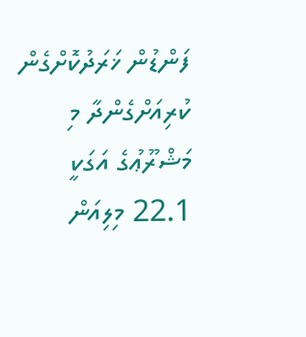ފަންޑުން ޚަރަދުކޮށްގެން ކުރިއަށްގެންދާ މި މަޝްރޫޢުގެ އަގަކީ 22.1 މިލިއަން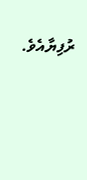ރުފިޔާއެވެ.